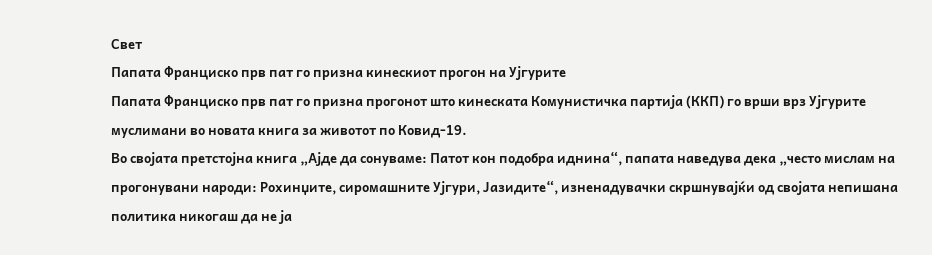Свет
Папата Франциско прв пат го призна кинескиот прогон на Ујгурите
Папата Франциско прв пат го призна прогонот што кинеската Комунистичка партија (ККП) го врши врз Ујгурите муслимани во новата книга за животот по Ковид-19.
Во својата претстојна книга „Ајде да сонуваме: Патот кон подобра иднина“, папата наведува дека „често мислам на прогонувани народи: Рохинџите, сиромашните Ујгури, Јазидите“, изненадувачки скршнувајќи од својата непишана политика никогаш да не ја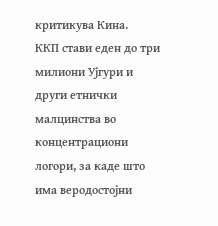критикува Кина.
ККП стави еден до три милиони Ујгури и други етнички малцинства во концентрациони логори, за каде што има веродостојни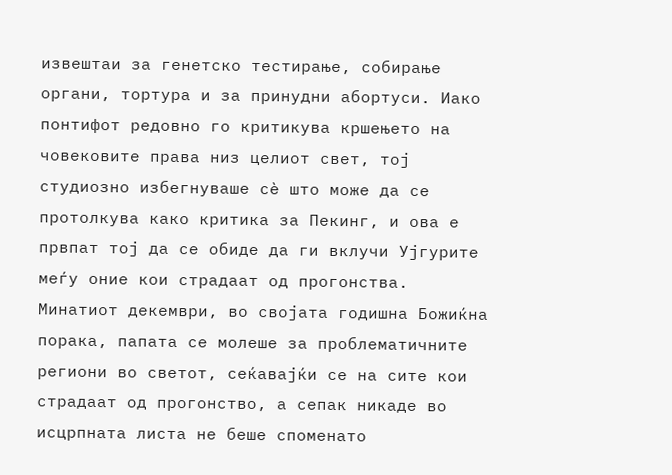извештаи за генетско тестирање, собирање органи, тортура и за принудни абортуси. Иако понтифот редовно го критикува кршењето на човековите права низ целиот свет, тој студиозно избегнуваше сè што може да се протолкува како критика за Пекинг, и ова е првпат тој да се обиде да ги вклучи Ујгурите меѓу оние кои страдаат од прогонства.
Минатиот декември, во својата годишна Божиќна порака, папата се молеше за проблематичните региони во светот, сеќавајќи се на сите кои страдаат од прогонство, а сепак никаде во исцрпната листа не беше споменато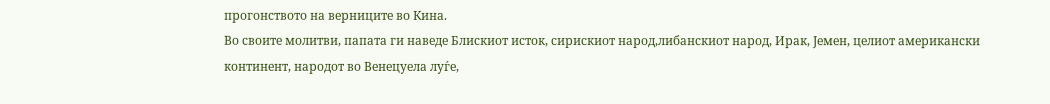прогонството на верниците во Кина.
Во своите молитви, папата ги наведе Блискиот исток, сирискиот народ,либанскиот народ, Ирак, Јемен, целиот американски континент, народот во Венецуела луѓе,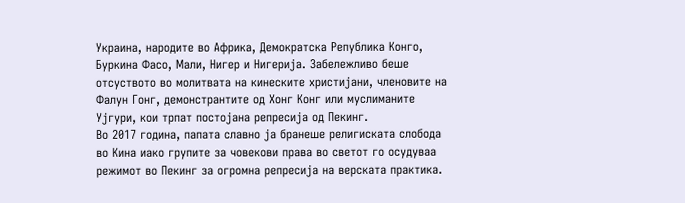Украина, народите во Африка, Демократска Република Конго, Буркина Фасо, Мали, Нигер и Нигерија. Забележливо беше отсуството во молитвата на кинеските христијани, членовите на Фалун Гонг, демонстрантите од Хонг Конг или муслиманите Ујгури, кои трпат постојана репресија од Пекинг.
Во 2017 година, папата славно ја бранеше религиската слобода во Кина иако групите за човекови права во светот го осудуваа режимот во Пекинг за огромна репресија на верската практика.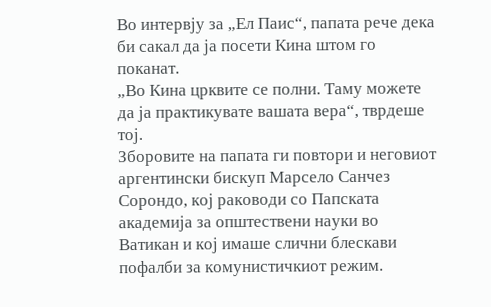Во интервју за „Ел Паис“, папата рече дека би сакал да ја посети Кина штом го поканат.
„Во Кина црквите се полни. Таму можете да ја практикувате вашата вера“, тврдеше тој.
Зборовите на папата ги повтори и неговиот аргентински бискуп Марсело Санчез Сорондо, кој раководи со Папската академија за општествени науки во Ватикан и кој имаше слични блескави пофалби за комунистичкиот режим.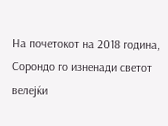На почетокот на 2018 година, Сорондо го изненади светот велејќи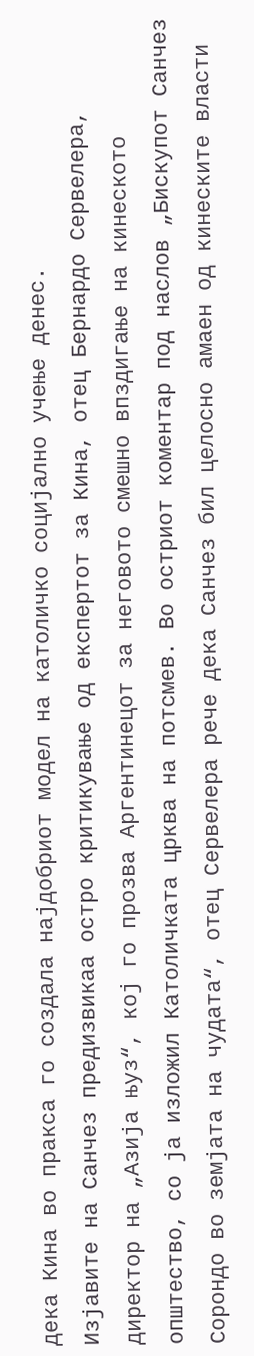дека Кина во пракса го создала најдобриот модел на католичко социјално учење денес.
Изјавите на Санчез предизвикаа остро критикување од експертот за Кина, отец Бернардо Сервелера, директор на „Азија њуз“, кој го прозва Аргентинецот за неговото смешно впздигање на кинеското општество, со ја изложил Католичката црква на потсмев. Во остриот коментар под наслов „Бискупот Санчез Сорондо во земјата на чудата“, отец Сервелера рече дека Санчез бил целосно амаен од кинеските власти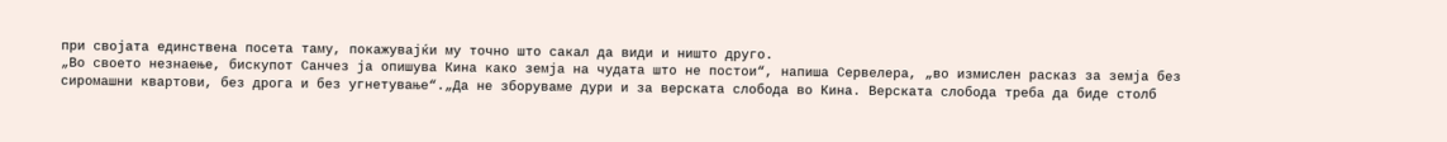при својата единствена посета таму, покажувајќи му точно што сакал да види и ништо друго.
„Во своето незнаење, бискупот Санчез ја опишува Кина како земја на чудата што не постои“, напиша Сервелера, „во измислен расказ за земја без сиромашни квартови, без дрога и без угнетување“.„Да не зборуваме дури и за верската слобода во Кина. Верската слобода треба да биде столб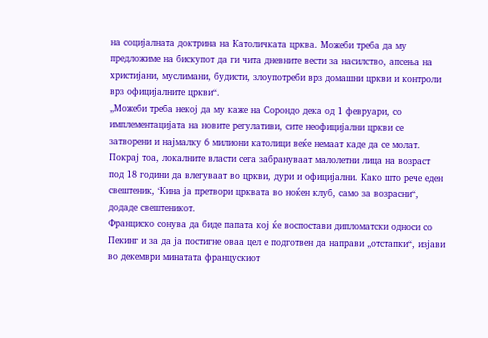на социјалната доктрина на Католичката црква. Можеби треба да му предложиме на бискупот да ги чита дневните вести за насилство, апсења на христијани, муслимани, будисти, злоупотреби врз домашни цркви и контроли врз официјалните цркви“.
„Можеби треба некој да му каже на Сорондо дека од 1 февруари, со имплементацијата на новите регулативи, сите неофицијални цркви се затворени и најмалку 6 милиони католици веќе немаат каде да се молат. Покрај тоа, локалните власти сега забрануваат малолетни лица на возраст под 18 години да влегуваат во цркви, дури и официјални. Како што рече еден свештеник, ‘Кина ја претвори црквата во ноќен клуб, само за возрасни“, додаде свештеникот.
Франциско сонува да биде папата кој ќе воспостави дипломатски односи со Пекинг и за да ја постигне оваа цел е подготвен да направи „отстапки“, изјави во декември минатата францускиот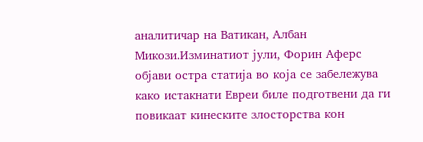аналитичар на Ватикан, Албан Микози.Изминатиот јули, Форин Аферс објави остра статија во која се забележува како истакнати Евреи биле подготвени да ги повикаат кинеските злосторства кон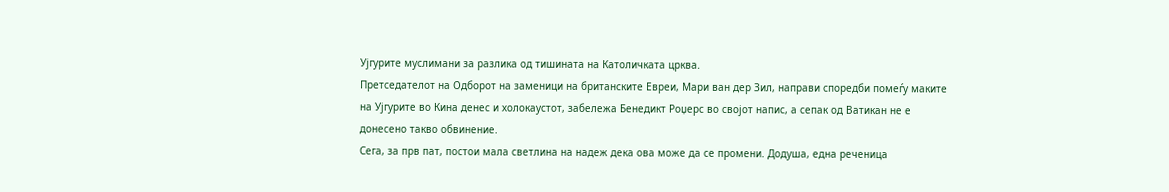Ујгурите муслимани за разлика од тишината на Католичката црква.
Претседателот на Одборот на заменици на британските Евреи, Мари ван дер Зил, направи споредби помеѓу маките на Ујгурите во Кина денес и холокаустот, забележа Бенедикт Роџерс во својот напис, а сепак од Ватикан не е донесено такво обвинение.
Сега, за прв пат, постои мала светлина на надеж дека ова може да се промени. Додуша, една реченица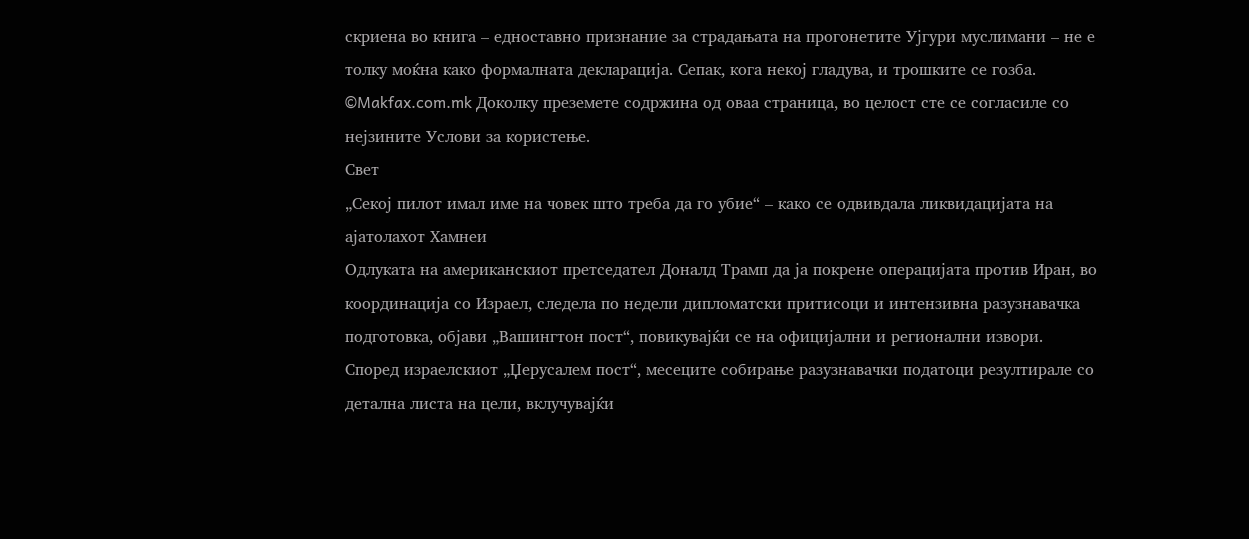скриена во книга – едноставно признание за страдањата на прогонетите Ујгури муслимани – не е толку моќна како формалната декларација. Сепак, кога некој гладува, и трошките се гозба.
©Makfax.com.mk Доколку преземете содржина од оваа страница, во целост сте се согласиле со нејзините Услови за користење.
Свет
„Секој пилот имал име на човек што треба да го убие“ – како се одвивдала ликвидацијата на ајатолахот Хамнеи
Одлуката на американскиот претседател Доналд Трамп да ја покрене операцијата против Иран, во координација со Израел, следела по недели дипломатски притисоци и интензивна разузнавачка подготовка, објави „Вашингтон пост“, повикувајќи се на официјални и регионални извори.
Според израелскиот „Џерусалем пост“, месеците собирање разузнавачки податоци резултирале со детална листа на цели, вклучувајќи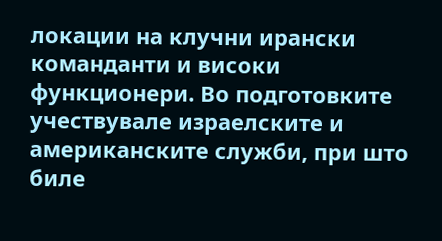локации на клучни ирански команданти и високи функционери. Во подготовките учествувале израелските и американските служби, при што биле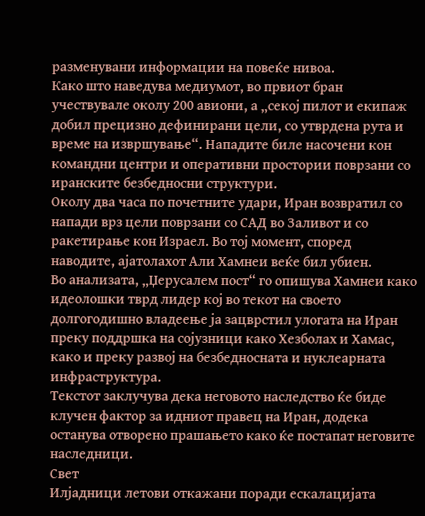разменувани информации на повеќе нивоа.
Како што наведува медиумот, во првиот бран учествувале околу 200 авиони, а „секој пилот и екипаж добил прецизно дефинирани цели, со утврдена рута и време на извршување“. Нападите биле насочени кон командни центри и оперативни простории поврзани со иранските безбедносни структури.
Околу два часа по почетните удари, Иран возвратил со напади врз цели поврзани со САД во Заливот и со ракетирање кон Израел. Во тој момент, според наводите, ајатолахот Али Хамнеи веќе бил убиен.
Во анализата, „Џерусалем пост“ го опишува Хамнеи како идеолошки тврд лидер кој во текот на своето долгогодишно владеење ја зацврстил улогата на Иран преку поддршка на сојузници како Хезболах и Хамас, како и преку развој на безбедносната и нуклеарната инфраструктура.
Текстот заклучува дека неговото наследство ќе биде клучен фактор за идниот правец на Иран, додека останува отворено прашањето како ќе постапат неговите наследници.
Свет
Илјадници летови откажани поради ескалацијата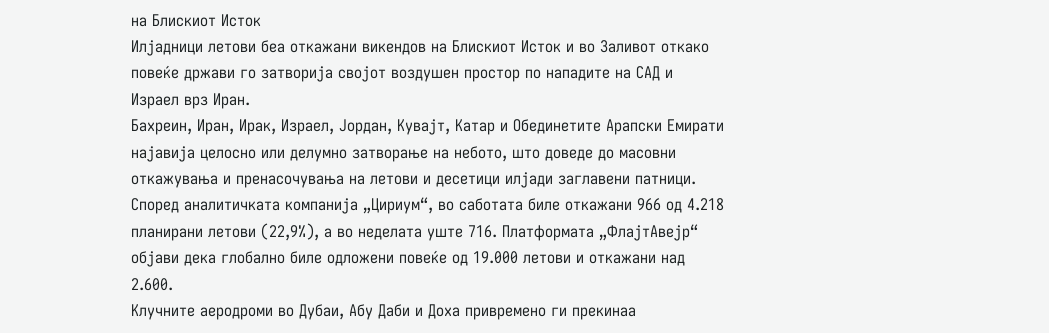на Блискиот Исток
Илјадници летови беа откажани викендов на Блискиот Исток и во Заливот откако повеќе држави го затворија својот воздушен простор по нападите на САД и Израел врз Иран.
Бахреин, Иран, Ирак, Израел, Јордан, Кувајт, Катар и Обединетите Арапски Емирати најавија целосно или делумно затворање на небото, што доведе до масовни откажувања и пренасочувања на летови и десетици илјади заглавени патници.
Според аналитичката компанија „Цириум“, во саботата биле откажани 966 од 4.218 планирани летови (22,9%), а во неделата уште 716. Платформата „ФлајтАвејр“ објави дека глобално биле одложени повеќе од 19.000 летови и откажани над 2.600.
Клучните аеродроми во Дубаи, Абу Даби и Доха привремено ги прекинаа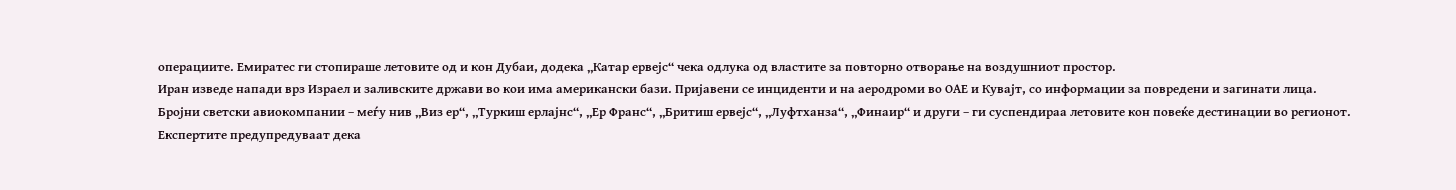операциите. Емиратес ги стопираше летовите од и кон Дубаи, додека „Катар ервејс“ чека одлука од властите за повторно отворање на воздушниот простор.
Иран изведе напади врз Израел и заливските држави во кои има американски бази. Пријавени се инциденти и на аеродроми во ОАЕ и Кувајт, со информации за повредени и загинати лица.
Бројни светски авиокомпании – меѓу нив „Виз ер“, „Туркиш ерлајнс“, „Ер Франс“, „Бритиш ервејс“, „Луфтханза“, „Финаир“ и други – ги суспендираа летовите кон повеќе дестинации во регионот.
Експертите предупредуваат дека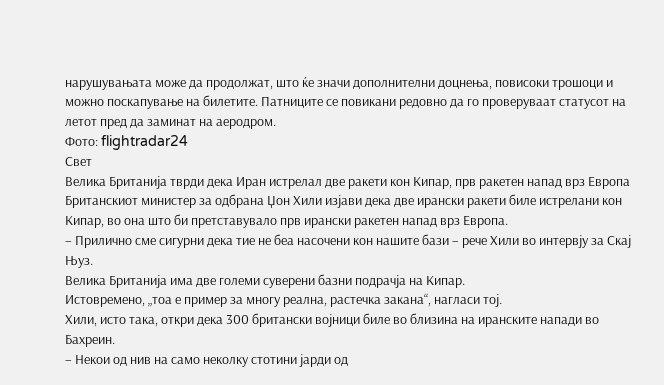нарушувањата може да продолжат, што ќе значи дополнителни доцнења, повисоки трошоци и можно поскапување на билетите. Патниците се повикани редовно да го проверуваат статусот на летот пред да заминат на аеродром.
Фото: flightradar24
Свет
Велика Британија тврди дека Иран истрелал две ракети кон Кипар, прв ракетен напад врз Европа
Британскиот министер за одбрана Џон Хили изјави дека две ирански ракети биле истрелани кон Кипар, во она што би претставувало прв ирански ракетен напад врз Европа.
– Прилично сме сигурни дека тие не беа насочени кон нашите бази – рече Хили во интервју за Скај Њуз.
Велика Британија има две големи суверени базни подрачја на Кипар.
Истовремено, „тоа е пример за многу реална, растечка закана“, нагласи тој.
Хили, исто така, откри дека 300 британски војници биле во близина на иранските напади во Бахреин.
– Некои од нив на само неколку стотини јарди од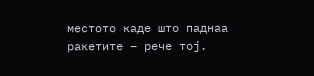местото каде што паднаа ракетите – рече тој.